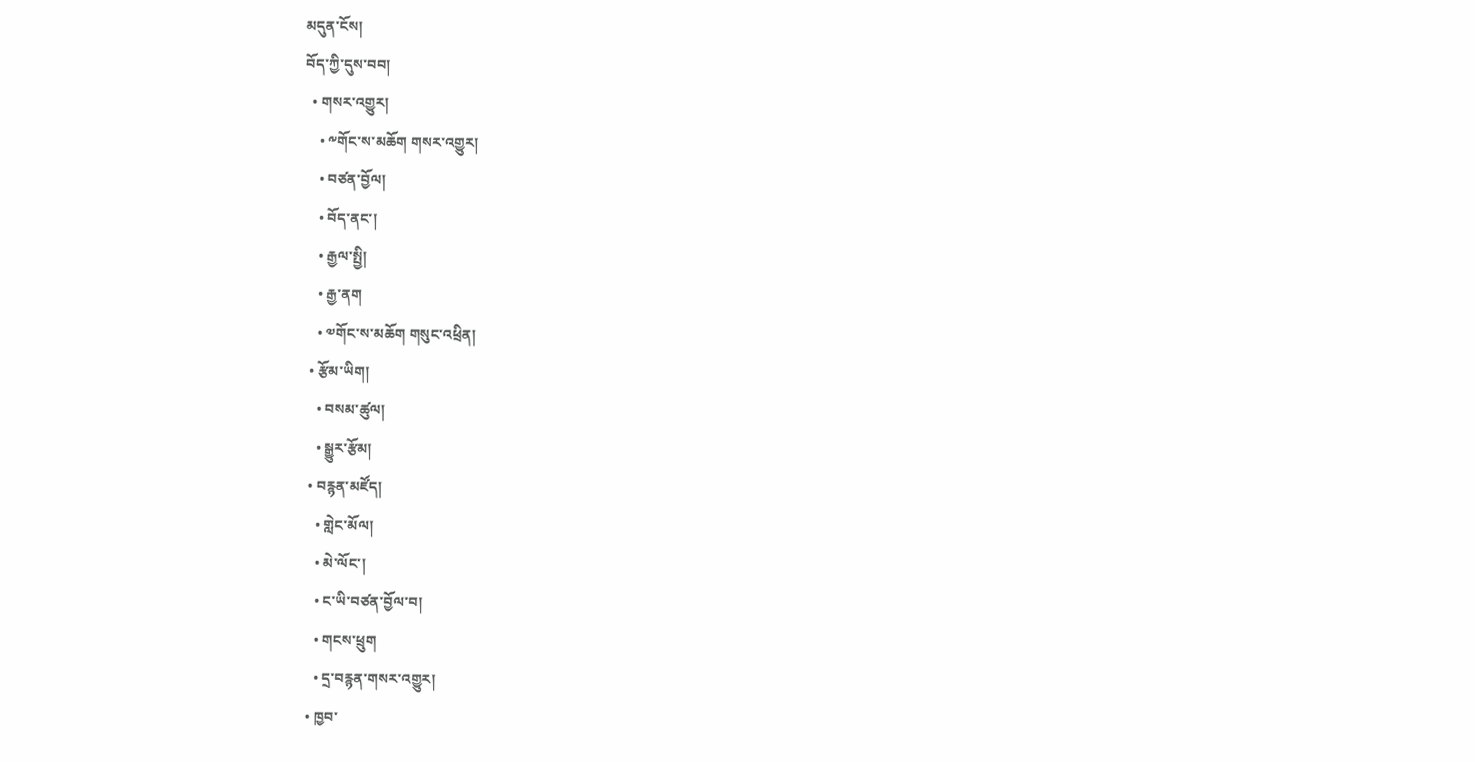མདུན་ངོས།
བོད་ཀྱི་དུས་བབ།
  • གསར་འགྱུར།
    • ༸གོང་ས་མཆོག གསར་འགྱུར།
    • བཙན་བྱོལ།
    • བོད་ནང་།
    • རྒྱལ་སྤྱི།
    • རྒྱ་ནག
    • ༧གོང་ས་མཆོག གསུང་འཕྲིན།
  • རྩོམ་ཡིག།
    • བསམ་ཚུལ།
    • སྒྱུར་རྩོམ།
  • བརྙན་མཛོད།
    • གླེང་མོལ།
    • མེ་ལོང་།
    • ང་ཡི་བཙན་བྱོལ་བ།
    • གངས་ཕྲུག
    • དྲ་བརྙན་གསར་འགྱུར།
  • ཁྱབ་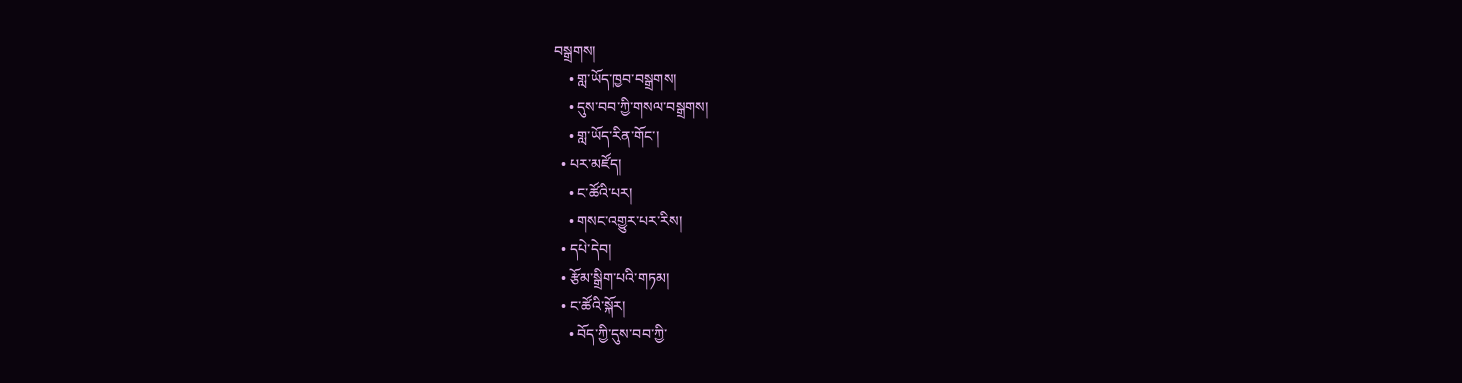བསྒྲགས།
    • གླ་ཡོད་ཁྱབ་བསྒྲགས།
    • དུས་བབ་ཀྱི་གསལ་བསྒྲགས།
    • གླ་ཡོད་རིན་གོང་།
  • པར་མཛོད།
    • ང་ཚོའི་པར།
    • གསང་འགྱུར་པར་རིས།
  • དཔེ་དེབ།
  • རྩོམ་སྒྲིག་པའི་གཏམ།
  • ང་ཚོའི་སྐོར།
    • བོད་ཀྱི་དུས་བབ་ཀྱི་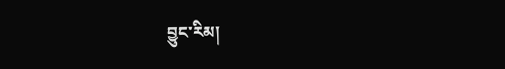བྱུང་རིམ།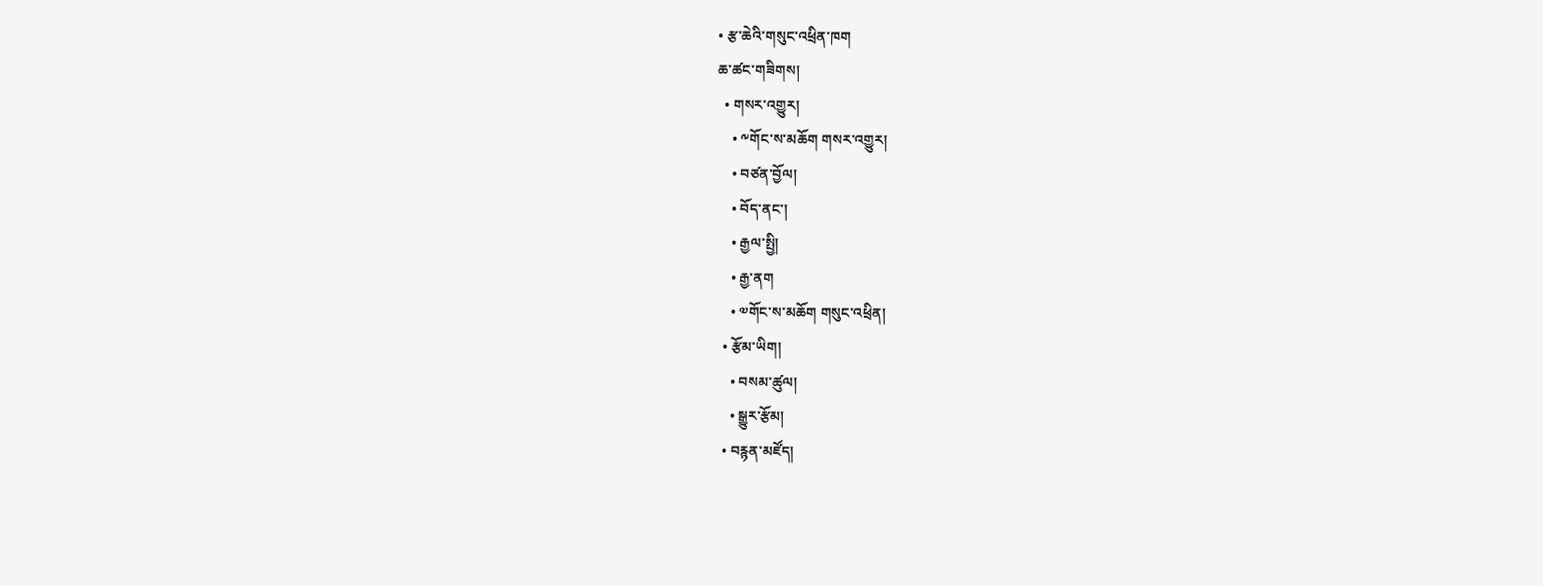• རྩ་ཆེའི་གསུང་འཕྲིན་ཁག
ཆ་ཚང་གཟིགས།
  • གསར་འགྱུར།
    • ༸གོང་ས་མཆོག གསར་འགྱུར།
    • བཙན་བྱོལ།
    • བོད་ནང་།
    • རྒྱལ་སྤྱི།
    • རྒྱ་ནག
    • ༧གོང་ས་མཆོག གསུང་འཕྲིན།
  • རྩོམ་ཡིག།
    • བསམ་ཚུལ།
    • སྒྱུར་རྩོམ།
  • བརྙན་མཛོད།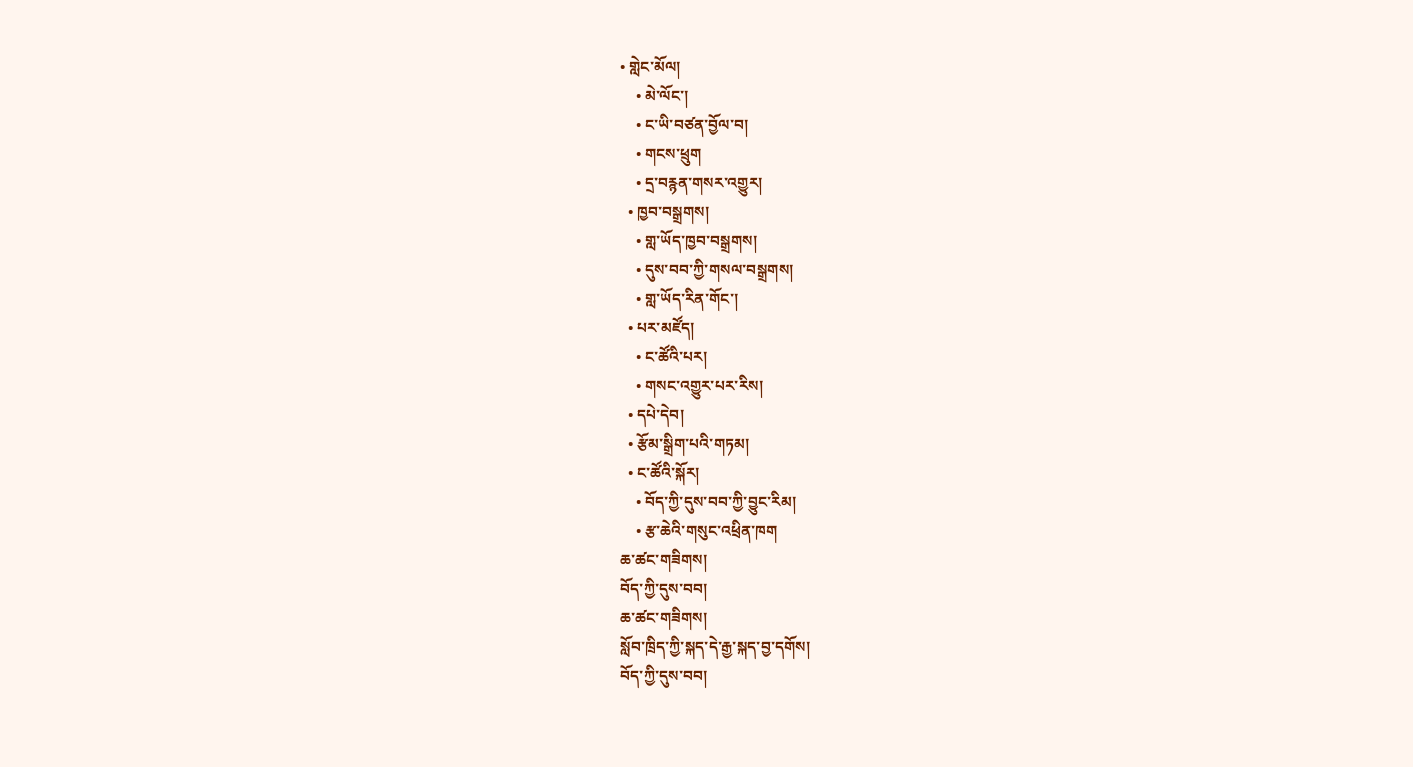• གླེང་མོལ།
    • མེ་ལོང་།
    • ང་ཡི་བཙན་བྱོལ་བ།
    • གངས་ཕྲུག
    • དྲ་བརྙན་གསར་འགྱུར།
  • ཁྱབ་བསྒྲགས།
    • གླ་ཡོད་ཁྱབ་བསྒྲགས།
    • དུས་བབ་ཀྱི་གསལ་བསྒྲགས།
    • གླ་ཡོད་རིན་གོང་།
  • པར་མཛོད།
    • ང་ཚོའི་པར།
    • གསང་འགྱུར་པར་རིས།
  • དཔེ་དེབ།
  • རྩོམ་སྒྲིག་པའི་གཏམ།
  • ང་ཚོའི་སྐོར།
    • བོད་ཀྱི་དུས་བབ་ཀྱི་བྱུང་རིམ།
    • རྩ་ཆེའི་གསུང་འཕྲིན་ཁག
ཆ་ཚང་གཟིགས།
བོད་ཀྱི་དུས་བབ།
ཆ་ཚང་གཟིགས།
སློབ་ཁྲིད་ཀྱི་སྐད་དེ་རྒྱ་སྐད་བྱ་དགོས།
བོད་ཀྱི་དུས་བབ།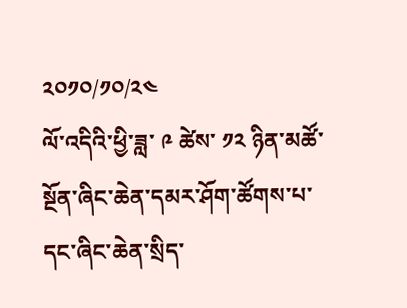༢༠༡༠/༡༠/༢༤
ལོ་འདིའི་ཕྱི་ཟླ་ ༩ ཚེས་ ༡༢ ཉིན་མཚོ་སྔོན་ཞིང་ཆེན་དམར་ཤོག་ཚོགས་པ་དང་ཞིང་ཆེན་སྲིད་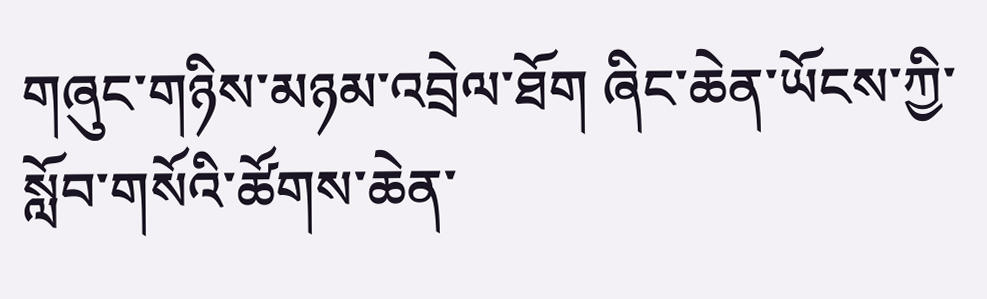གཞུང་གཉིས་མཉམ་འབྲེལ་ཐོག ཞིང་ཆེན་ཡོངས་ཀྱི་སློབ་གསོའི་ཚོགས་ཆེན་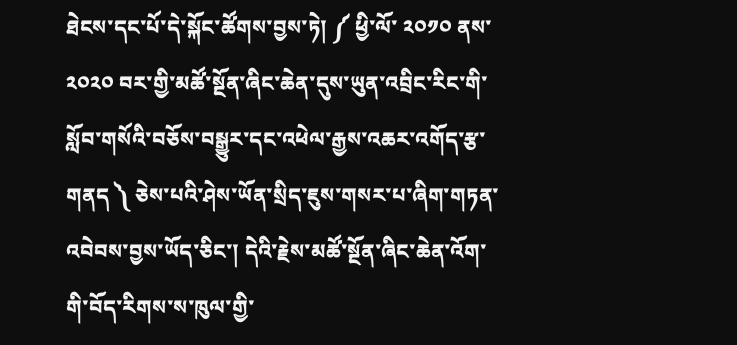ཐེངས་དང་པོ་དེ་སྐོང་ཚོགས་བྱས་ཏེ། ༼ ཕྱི་ལོ་ ༢༠༡༠ ནས་ ༢༠༢༠ བར་གྱི་མཚོ་སྔོན་ཞིང་ཆེན་དུས་ཡུན་འབྲིང་རིང་གི་སློབ་གསོའི་བཅོས་བསྒྱུར་དང་འཕེལ་རྒྱས་འཆར་འགོད་རྩ་གནད ༽ ཅེས་པའི་ཤེས་ཡོན་སྲིད་ཇུས་གསར་པ་ཞིག་གཏན་འབེབས་བྱས་ཡོད་ཅིང་། དེའི་རྗེས་མཚོ་སྔོན་ཞིང་ཆེན་འོག་གི་བོད་རིགས་ས་ཁུལ་གྱི་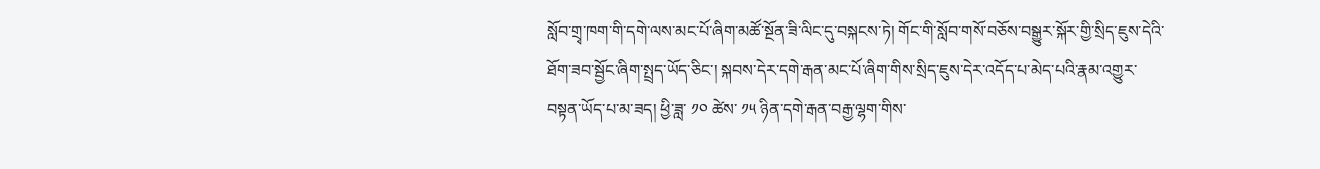སློབ་གྲྭ་ཁག་གི་དགེ་ལས་མང་པོ་ཞིག་མཚོ་སྔོན་ཟི་ལིང་དུ་བསྐངས་ཏེ། གོང་གི་སློབ་གསོ་བཅོས་བསྒྱུར་སྐོར་གྱི་སྲིད་ཇུས་དེའི་ཐོག་ཟབ་སྦྱོང་ཞིག་སྤྲད་ཡོད་ཅིང་། སྐབས་དེར་དགེ་རྒན་མང་པོ་ཞིག་གིས་སྲིད་ཇུས་དེར་འདོད་པ་མེད་པའི་རྣམ་འགྱུར་བསྟན་ཡོད་པ་མ་ཟད། ཕྱི་ཟླ་ ༡༠ ཚེས་ ༡༥ ཉིན་དགེ་རྒན་བརྒྱ་ལྷག་གིས་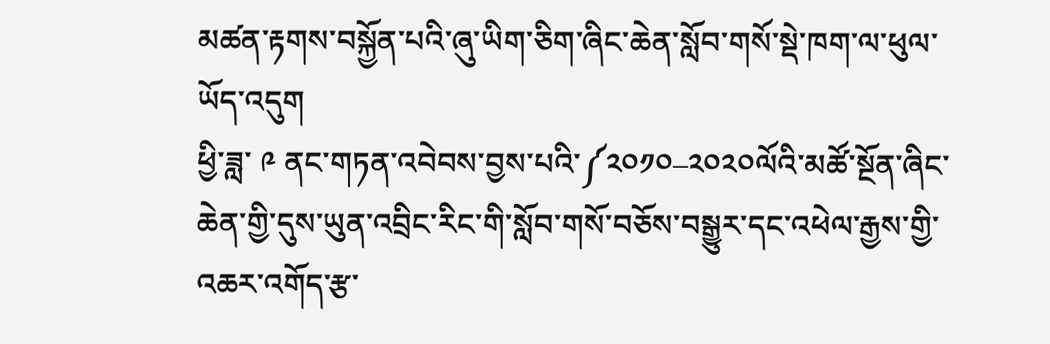མཚན་རྟགས་བསྐྱོན་པའི་ཞུ་ཡིག་ཅིག་ཞིང་ཆེན་སློབ་གསོ་སྡེ་ཁག་ལ་ཕུལ་ཡོད་འདུག
ཕྱི་ཟླ་ ༩ ནང་གཏན་འབེབས་བྱས་པའི་༼༢༠༡༠–༢༠༢༠ལོའི་མཚོ་སྔོན་ཞིང་ཆེན་གྱི་དུས་ཡུན་འབྲིང་རིང་གི་སློབ་གསོ་བཅོས་བསྒྱུར་དང་འཕེལ་རྒྱས་གྱི་འཆར་འགོད་རྩ་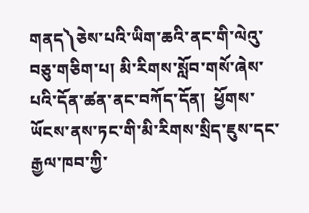གནད༽ཅེས་པའི་ཡིག་ཆའི་ནང་གི་ལེའུ་བཅུ་གཅིག་པ། མི་རིགས་སློབ་གསོ་ཞེས་པའི་དོན་ཚན་ནང་བཀོད་དོན།  ཕྱོགས་ཡོངས་ནས་ཏང་གི་མི་རིགས་སྲིད་ཇུས་དང་རྒྱལ་ཁབ་ཀྱི་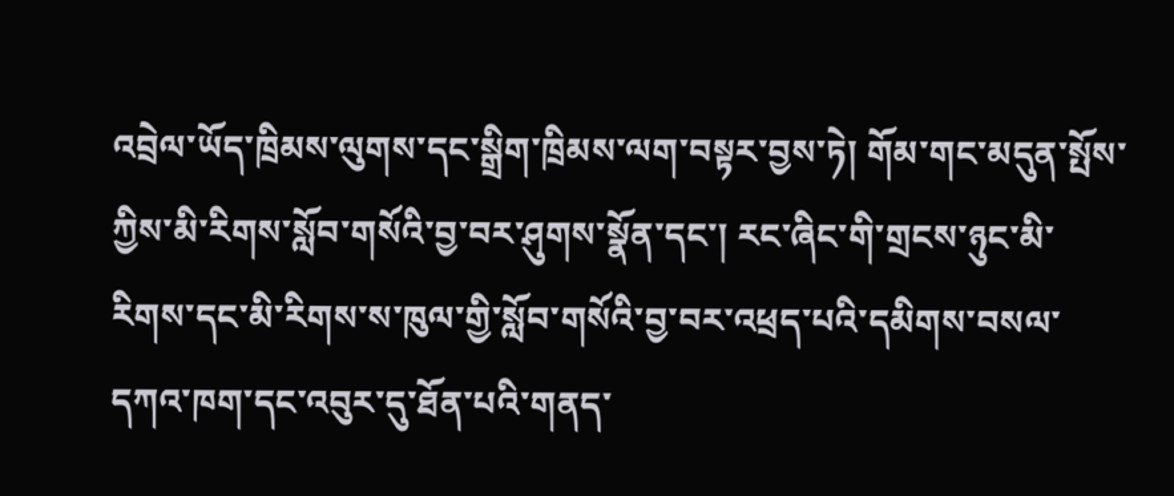འབྲེལ་ཡོད་ཁྲིམས་ལུགས་དང་སྒྲིག་ཁྲིམས་ལག་བསྟར་བྱས་ཏེ། གོམ་གང་མདུན་སྤོས་ཀྱིས་མི་རིགས་སློབ་གསོའི་བྱ་བར་ཤུགས་སྣོན་དང་། རང་ཞིང་གི་གྲངས་ཉུང་མི་རིགས་དང་མི་རིགས་ས་ཁུལ་གྱི་སློབ་གསོའི་བྱ་བར་འཕྲད་པའི་དམིགས་བསལ་དཀའ་ཁག་དང་འབུར་དུ་ཐོན་པའི་གནད་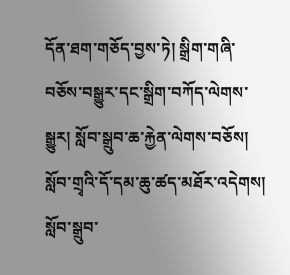དོན་ཐག་གཅོད་བྱས་ཏེ། སྒྲིག་གཞི་བཅོས་བསྒྱུར་དང་སྒྲིག་བཀོད་ལེགས་སྒྱུར། སློབ་སྒྲུབ་ཆ་རྐྱེན་ལེགས་བཅོས། སློབ་གྲྭའི་དོ་དམ་ཆུ་ཚད་མཐོར་འདེགས། སློབ་སྒྲུབ་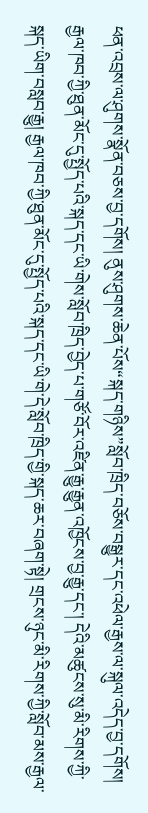ཕན་འབྲས་ལ་ཤུགས་སྣོན་བཅས་བྱ་དགོས། ནུས་ཤུགས་ཆེན་པོས“སྐད་གཉིས”སློབ་ཁྲིད་བཅོས་བསྒྱུར་དང་འཕེལ་རྒྱས་ལ་སྐུལ་འདེད་བྱ་དགོས།
རྒྱལ་ཁབ་ཀྱི་ཐུན་མོང་དུ་སྤྱོད་པའི་སྐད་དང་ཡི་གེས་སློབ་ཁྲིད་བྱེད་པ་གཙོ་བོར་འཛིན་རྒྱུ་རྒྱུན་འཁྱོངས་བྱ་རྒྱུ་དང་། དེའི་མཚུངས་སུ་མི་རིགས་ཀྱི་སྐད་ཡིག་བསླབ་རྒྱུ། རྒྱལ་ཁབ་ཀྱི་ཐུན་མོང་དུ་སྤྱོད་པའི་སྐད་དང་ཡི་གེ་དེ་སློབ་ཁྲིད་གྱི་སྐད་ཆར་བཞག་སྟེ། གྲངས་ཉུང་མི་རིགས་ཀྱི་སློབ་མས་རྒྱལ་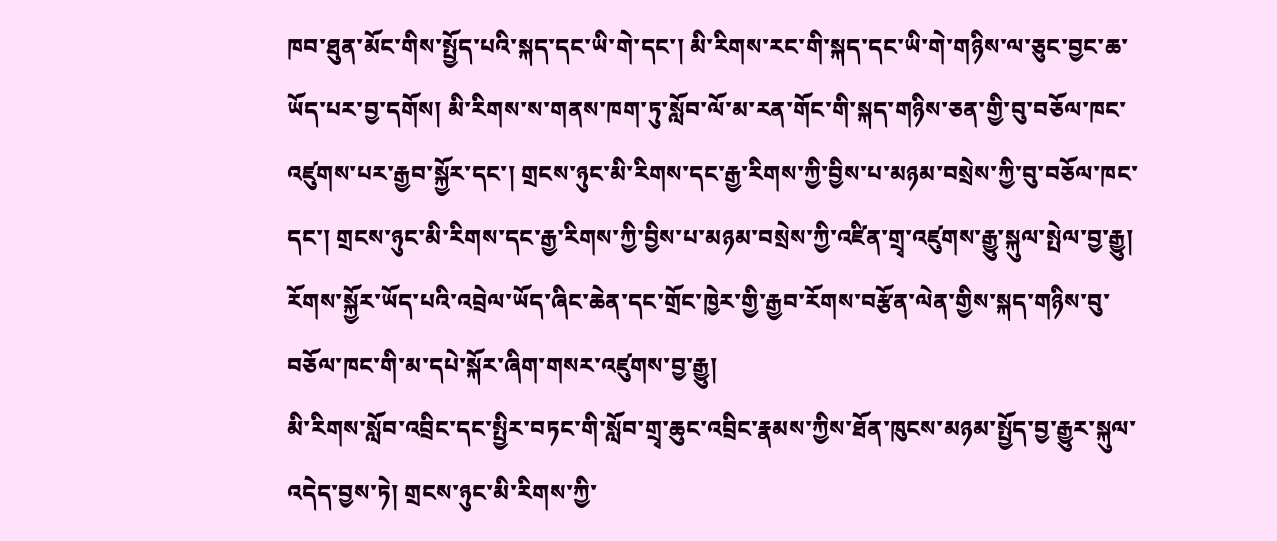ཁབ་ཐུན་མོང་གིས་སྤྱོད་པའི་སྐད་དང་ཡི་གེ་དང་། མི་རིགས་རང་གི་སྐད་དང་ཡི་གེ་གཉིས་ལ་ཅུང་བྱང་ཆ་ཡོད་པར་བྱ་དགོས། མི་རིགས་ས་གནས་ཁག་ཏུ་སློབ་ལོ་མ་རན་གོང་གི་སྐད་གཉིས་ཅན་གྱི་བུ་བཅོལ་ཁང་འཛུགས་པར་རྒྱབ་སྐྱོར་དང་། གྲངས་ཉུང་མི་རིགས་དང་རྒྱ་རིགས་ཀྱི་བྱིས་པ་མཉམ་བསྲེས་ཀྱི་བུ་བཅོལ་ཁང་དང་། གྲངས་ཉུང་མི་རིགས་དང་རྒྱ་རིགས་ཀྱི་བྱིས་པ་མཉམ་བསྲེས་ཀྱི་འཛིན་གྲྭ་འཛུགས་རྒྱུ་སྐུལ་སྤེལ་བྱ་རྒྱུ། རོགས་སྐྱོར་ཡོད་པའི་འབྲེལ་ཡོད་ཞིང་ཆེན་དང་གྲོང་ཁྱེར་གྱི་རྒྱབ་རོགས་བརྩོན་ལེན་གྱིས་སྐད་གཉིས་བུ་བཅོལ་ཁང་གི་མ་དཔེ་སྐོར་ཞིག་གསར་འཛུགས་བྱ་རྒྱུ།
མི་རིགས་སློབ་འབྲིང་དང་སྤྱིར་བཏང་གི་སློབ་གྲྭ་ཆུང་འབྲིང་རྣམས་ཀྱིས་ཐོན་ཁུངས་མཉམ་སྤྱོད་བྱ་རྒྱུར་སྐུལ་འདེད་བྱས་ཏེ། གྲངས་ཉུང་མི་རིགས་ཀྱི་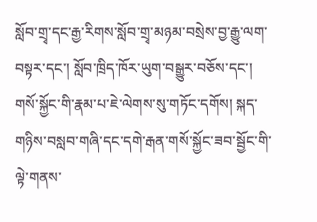སློབ་གྲྭ་དང་རྒྱ་རིགས་སློབ་གྲྭ་མཉམ་བསྲེས་བྱ་རྒྱུ་ལག་བསྟར་དང་། སློབ་ཁྲིད་ཁོར་ཡུག་བསྒྱུར་བཅོས་དང་། གསོ་སྐྱོང་གི་རྣམ་པ་ཇེ་ལེགས་སུ་གཏོང་དགོས། སྐད་གཉིས་བསླབ་གཞི་དང་དགེ་རྒན་གསོ་སྐྱོང་ཟབ་སྦྱོང་གི་ལྟེ་གནས་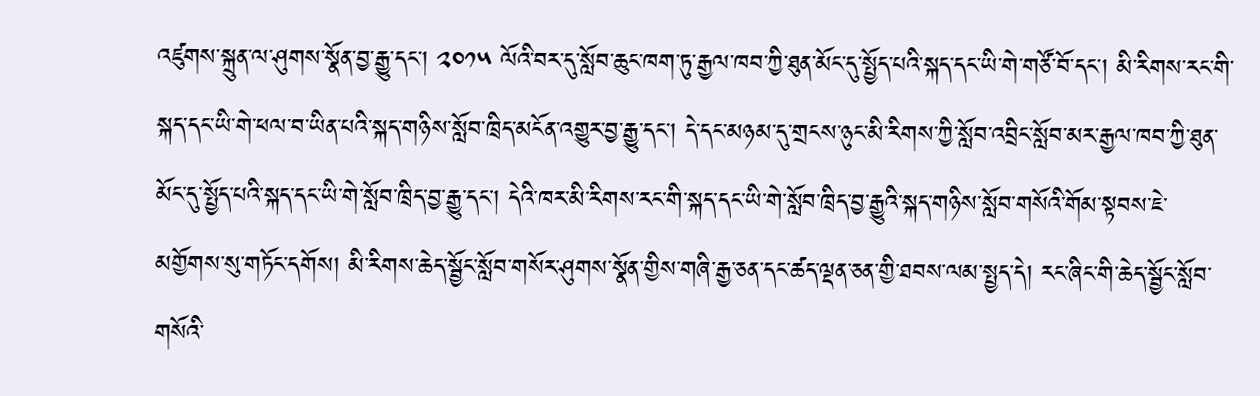འཛུགས་སྐྲུན་ལ་ཤུགས་སྣོན་བྱ་རྒྱུ་དང་། ༢༠༡༥ ལོའི་བར་དུ་སློབ་ཆུང་ཁག་ཏུ་རྒྱལ་ཁབ་ཀྱི་ཐུན་མོང་དུ་སྤྱོད་པའི་སྐད་དང་ཡི་གེ་གཙོ་བོ་དང་། མི་རིགས་རང་གི་སྐད་དང་ཡི་གེ་ཕལ་བ་ཡིན་པའི་སྐད་གཉིས་སློབ་ཁྲིད་མངོན་འགྱུར་བྱ་རྒྱུ་དང་། དེ་དང་མཉམ་དུ་གྲངས་ཉུང་མི་རིགས་ཀྱི་སློབ་འབྲིང་སློབ་མར་རྒྱལ་ཁབ་ཀྱི་ཐུན་མོང་དུ་སྤྱོད་པའི་སྐད་དང་ཡི་གེ་སློབ་ཁྲིད་བྱ་རྒྱུ་དང་། དེའི་ཁར་མི་རིགས་རང་གི་སྐད་དང་ཡི་གེ་སློབ་ཁྲིད་བྱ་རྒྱུའི་སྐད་གཉིས་སློབ་གསོའི་གོམ་སྟབས་ཇེ་མགྱོགས་སུ་གཏོང་དགོས། མི་རིགས་ཆེད་སྦྱོང་སློབ་གསོར་ཤུགས་སྣོན་གྱིས་གཞི་རྒྱ་ཅན་དང་ཚད་ལྡན་ཅན་གྱི་ཐབས་ལམ་སྤྱད་དེ། རང་ཞིང་གི་ཆེད་སྦྱོང་སློབ་གསོའི་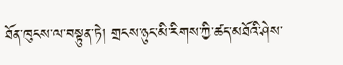ཐོན་ཁུངས་ལ་བསྟུན་ཏེ། གྲངས་ཉུང་མི་རིགས་ཀྱི་ཚད་མཐོའི་ཤེས་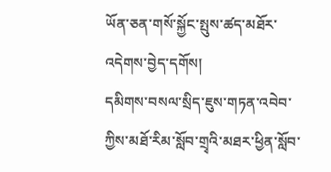ཡོན་ཅན་གསོ་སྐྱོང་སྤུས་ཚད་མཐོར་འདེགས་བྱེད་དགོས།
དམིགས་བསལ་སྲིད་ཇུས་གཏན་འབེབ་ཀྱིས་མཐོ་རིམ་སློབ་གྲྭའི་མཐར་ཕྱིན་སློབ་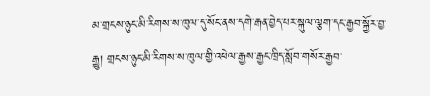མ་གྲངས་ཉུང་མི་རིགས་ས་ཁུལ་དུ་སོང་ནས་དགེ་རྒན་བྱེད་པར་སྐུལ་ལྕག་དང་རྒྱབ་སྐྱོར་བྱ་རྒྱུ། གྲངས་ཉུང་མི་རིགས་ས་ཁུལ་གྱི་འཕེལ་རྒྱས་རྒྱང་ཁྲིད་སློབ་གསོར་རྒྱབ་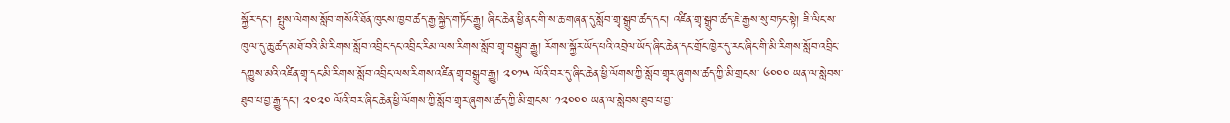སྐྱོར་དང་། སྤུས་ལེགས་སློབ་གསོའི་ཐོན་ཁུངས་ཁྱབ་ཚད་རྒྱ་སྐྱེད་གཏོང་རྒྱུ། ཞིང་ཆེན་ཕྱི་ནང་གི་ས་ཆ་གཞན་དུ་སློབ་གྲྭ་སྒྲུབ་ཚད་དང་། འཛིན་གྲྭ་སྒྲུབ་ཚད་ཇེ་རྒྱས་སུ་བཏང་སྟེ། ཟི་ལིང་ས་ཁུལ་དུ་ཆུ་ཚད་མཐོ་བའི་མི་རིགས་སློབ་འབྲིང་དང་འབྲིང་རིམ་ལས་རིགས་སློབ་གྲྭ་བསྒྲུབ་རྒྱུ། རོགས་སྐྱོར་ཡོད་པའི་འབྲེལ་ཡོད་ཞིང་ཆེན་དང་གྲོང་ཁྱེར་དུ་རང་ཞིང་གི་མི་རིགས་སློབ་འབྲིང་དཀྱུས་མའི་འཛིན་གྲྭ་དང་མི་རིགས་སློབ་འབྲིང་ལས་རིགས་འཛིན་གྲྭ་བསྒྲུབ་རྒྱུ། ༢༠༡༥ ལོའི་བར་དུ་ཞིང་ཆེན་ཕྱི་ལོགས་ཀྱི་སློབ་གྲྭར་ཞུགས་ཚད་ཀྱི་མི་གྲངས་ ༦༠༠༠ ཡན་ལ་སླེབས་ཐུབ་པ་བྱ་རྒྱུ་དང་། ༢༠༢༠ ལོའི་བར་ཞིང་ཆེན་ཕྱི་ལོགས་ཀྱི་སློབ་གྲྭར་ཞུགས་ཚད་ཀྱི་མི་གྲངས་ ༡༢༠༠༠ ཡན་ལ་སླེབས་ཐུབ་པ་བྱ་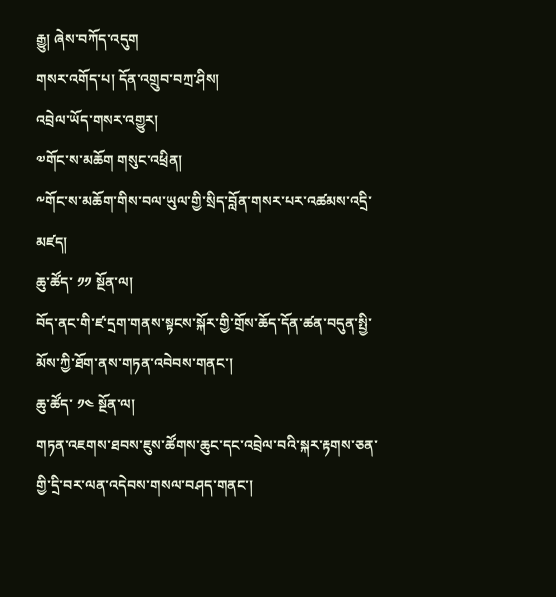རྒྱུ། ཞེས་བཀོད་འདུག
གསར་འགོད་པ། དོན་འགྲུབ་བཀྲ་ཤིས།
འབྲེལ་ཡོད་གསར་འགྱུར།
༧གོང་ས་མཆོག གསུང་འཕྲིན།
༸གོང་ས་མཆོག་གིས་བལ་ཡུལ་གྱི་སྲིད་བློན་གསར་པར་འཚམས་འདྲི་མཛད།
ཆུ་ཚོད་ ༡༡ སྔོན་ལ།
བོད་ནང་གི་ཛ་དྲག་གནས་སྟངས་སྐོར་གྱི་གྲོས་ཆོད་དོན་ཚན་བདུན་སྤྱི་མོས་ཀྱི་ཐོག་ནས་གཏན་འབེབས་གནང་།
ཆུ་ཚོད་ ༡༤ སྔོན་ལ།
གཏན་འཇགས་ཐབས་ཇུས་ཚོགས་ཆུང་དང་འབྲེལ་བའི་སྐར་རྟགས་ཅན་གྱི་དྲི་བར་ལན་འདེབས་གསལ་བཤད་གནང་།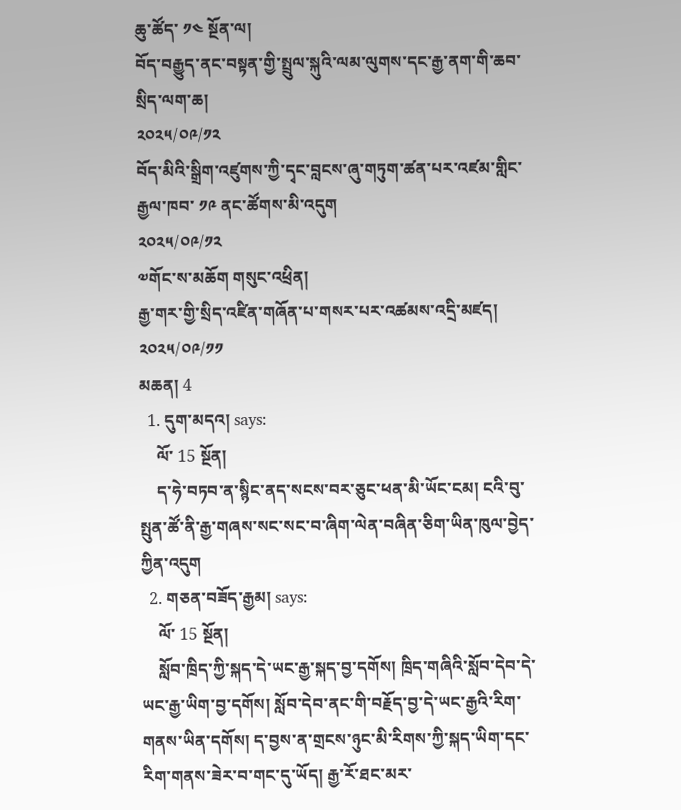ཆུ་ཚོད་ ༡༤ སྔོན་ལ།
བོད་བརྒྱུད་ནང་བསྟན་གྱི་སྤྲུལ་སྐུའི་ལམ་ལུགས་དང་རྒྱ་ནག་གི་ཆབ་སྲིད་ལག་ཆ།
༢༠༢༥/༠༩/༡༢
བོད་མིའི་སྒྲིག་འཛུགས་ཀྱི་དྭང་བླངས་ཞུ་གཏུག་ཚན་པར་འཛམ་གླིང་རྒྱལ་ཁབ་ ༡༩ ནང་ཚོགས་མི་འདུག
༢༠༢༥/༠༩/༡༢
༧གོང་ས་མཆོག གསུང་འཕྲིན།
རྒྱ་གར་གྱི་སྲིད་འཛིན་གཞོན་པ་གསར་པར་འཚམས་འདྲི་མཛད།
༢༠༢༥/༠༩/༡༡
མཆན། 4
  1. དུག་མདའ། says:
    ལོ་ 15 སྔོན།
    ད་ཧེ་བཏབ་ན་སྙིང་ནད་སངས་བར་ཅུང་ཕན་མི་ཡོང་ངམ། ངའི་བུ་སྤུན་ཚོ་ནི་རྒྱ་གཞས་སང་སང་བ་ཞིག་ལེན་བཞིན་ཅིག་ཡིན་ཁུལ་བྱེད་ཀྱིན་འདུག
  2. གཅན་བཟོད་རྒྱམ། says:
    ལོ་ 15 སྔོན།
    སློབ་ཁྲིད་ཀྱི་སྐད་དེ་ཡང་རྒྱ་སྐད་བྱ་དགོས། ཁྲིད་གཞིའི་སློབ་དེབ་དེ་ཡང་རྒྱ་ཡིག་བྱ་དགོས། སློབ་དེབ་ནང་གི་བརྗོད་བྱ་དེ་ཡང་རྒྱའི་རིག་གནས་ཡིན་དགོས། ད་བྱས་ན་གྲངས་ཉུང་མི་རིགས་ཀྱི་སྐད་ཡིག་དང་རིག་གནས་ཟེར་བ་གང་དུ་ཡོད། རྒྱ་རོ་ཐང་མར་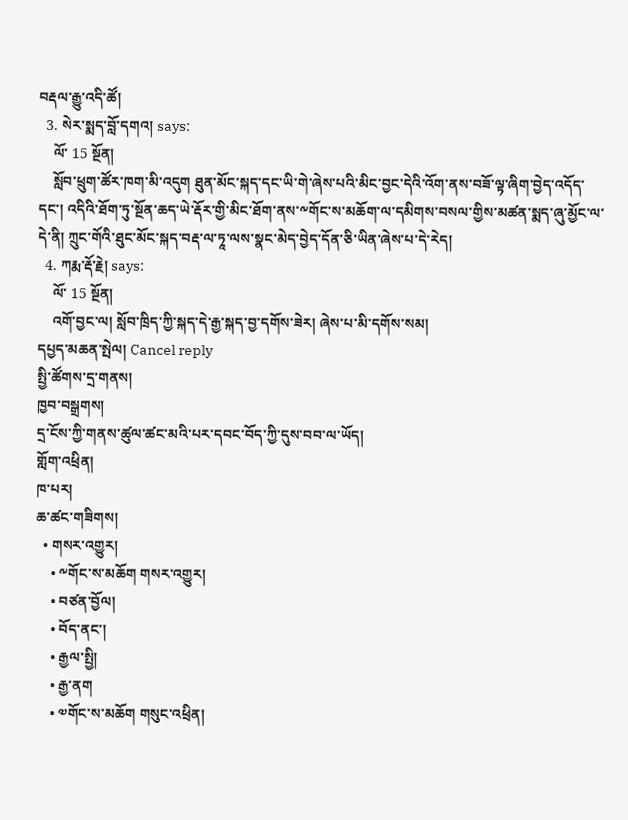བརྡལ་རྒྱུ་འདི་ཚོ།
  3. སེར་སྨད་བློ་དགའ། says:
    ལོ་ 15 སྔོན།
    སློབ་ཕྲུག་ཚོར་ཁག་མི་འདུག ཐུན་མོང་སྐད་དང་ཡི་གེ་ཞེས་པའི་མིང་བྱང་དེའི་འོག་ནས་བཟོ་ལྟ་ཞིག་བྱེད་འདོད་དང་། འདིའི་ཐོག་ཏུ་སྔོན་ཆད་ཡེ་རྡོར་གྱི་མིང་ཐོག་ནས་༸གོང་ས་མཆོག་ལ་དམིགས་བསལ་གྱིས་མཚན་སྨད་ཞུ་མྱོང་ལ་དེ་ནི། ཀྲུང་གོའི་ཐུང་མོང་སྐད་བརྡ་ལ་ཏཱ་ལས་སྣང་མེད་བྱེད་དོན་ཅི་ཡིན་ཞེས་པ་དེ་རེད།
  4. ཀརྨ་རྡོ་རྗེ། says:
    ལོ་ 15 སྔོན།
    འགོ་བྱང་ལ། སློབ་ཁྲིད་ཀྱི་སྐད་དེ་རྒྱ་སྐད་བྱ་དགོས་ཟེར། ཞེས་པ་མི་དགོས་སམ།
དཔྱད་མཆན་སྤེལ། Cancel reply
སྤྱི་ཚོགས་དྲ་གནས།
ཁྱབ་བསྒྲགས།
དྲ་ངོས་ཀྱི་གནས་ཚུལ་ཚང་མའི་པར་དབང་བོད་ཀྱི་དུས་བབ་ལ་ཡོད།
གློག་འཕྲིན།
ཁ་པར།
ཆ་ཚང་གཟིགས།
  • གསར་འགྱུར།
    • ༸གོང་ས་མཆོག གསར་འགྱུར།
    • བཙན་བྱོལ།
    • བོད་ནང་།
    • རྒྱལ་སྤྱི།
    • རྒྱ་ནག
    • ༧གོང་ས་མཆོག གསུང་འཕྲིན།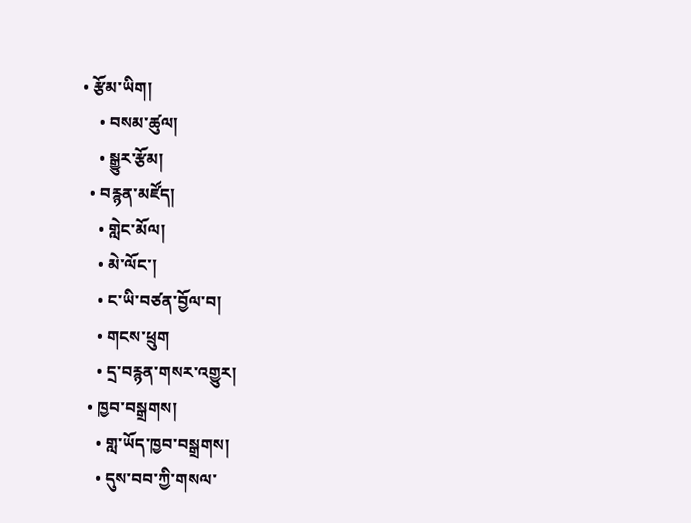• རྩོམ་ཡིག།
    • བསམ་ཚུལ།
    • སྒྱུར་རྩོམ།
  • བརྙན་མཛོད།
    • གླེང་མོལ།
    • མེ་ལོང་།
    • ང་ཡི་བཙན་བྱོལ་བ།
    • གངས་ཕྲུག
    • དྲ་བརྙན་གསར་འགྱུར།
  • ཁྱབ་བསྒྲགས།
    • གླ་ཡོད་ཁྱབ་བསྒྲགས།
    • དུས་བབ་ཀྱི་གསལ་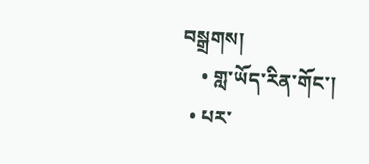བསྒྲགས།
    • གླ་ཡོད་རིན་གོང་།
  • པར་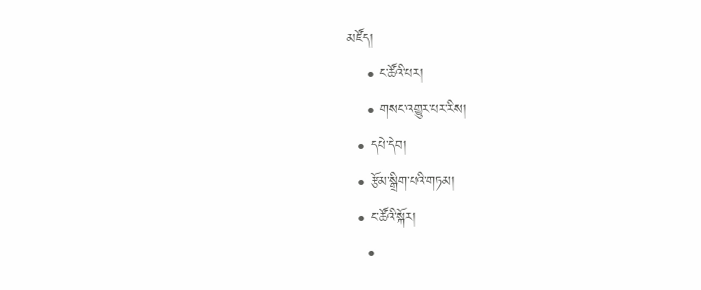མཛོད།
    • ང་ཚོའི་པར།
    • གསང་འགྱུར་པར་རིས།
  • དཔེ་དེབ།
  • རྩོམ་སྒྲིག་པའི་གཏམ།
  • ང་ཚོའི་སྐོར།
    •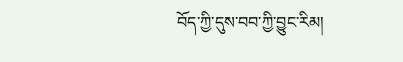བོད་ཀྱི་དུས་བབ་ཀྱི་བྱུང་རིམ།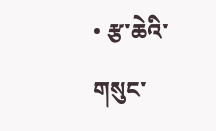• རྩ་ཆེའི་གསུང་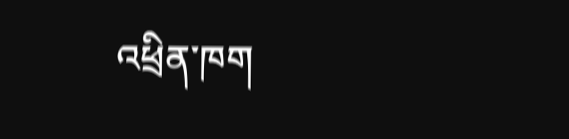འཕྲིན་ཁག